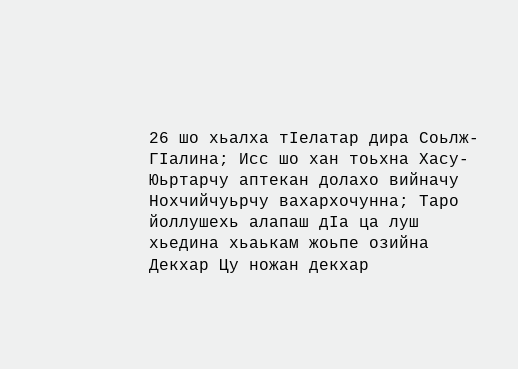26 шо хьалха тIелатар дира Соьлж-ГIалина; Исс шо хан тоьхна Хасу-Юьртарчу аптекан долахо вийначу Нохчийчуьрчу вахархочунна; Таро йоллушехь алапаш дIа ца луш хьедина хьаькам жоьпе озийна
Декхар Цу ножан декхар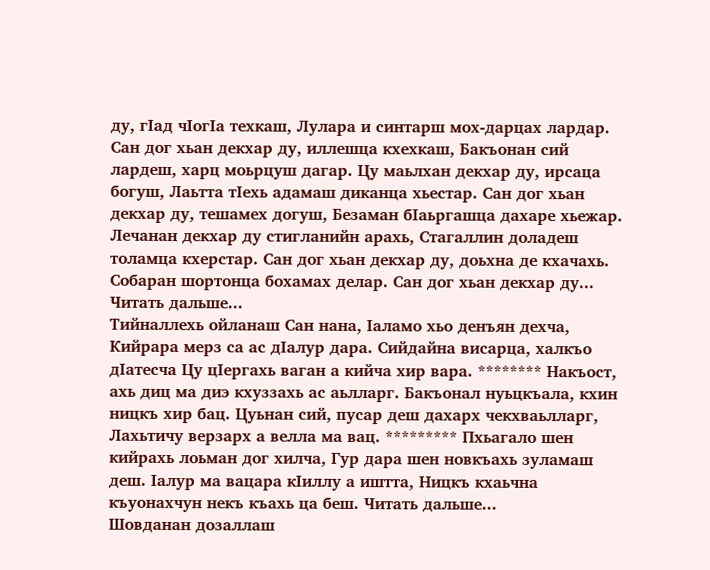ду, гIад чIогIа техкаш, Лулара и синтарш мох-дарцах лардар. Сан дог хьан декхар ду, иллешца кхехкаш, Бакъонан сий лардеш, харц моьрцуш дагар. Цу маьлхан декхар ду, ирсаца богуш, Лаьтта тIехь адамаш диканца хьестар. Сан дог хьан декхар ду, тешамех догуш, Безаман бIаьргашца дахаре хьежар. Лечанан декхар ду стигланийн арахь, Стагаллин доладеш толамца кхерстар. Сан дог хьан декхар ду, доьхна де кхачахь. Собаран шортонца бохамах делар. Сан дог хьан декхар ду... Читать дальше...
Тийналлехь ойланаш Сан нана, Iаламо хьо денъян дехча, Кийрара мерз са ас дIалур дара. Сийдайна висарца, халкъо дIатесча Цу цIергахь ваган а кийча хир вара. ******** Накъост, ахь диц ма диэ кхуззахь ас аьлларг. Бакъонал нуьцкъала, кхин ницкъ хир бац. Цуьнан сий, пусар деш дахарх чекхваьлларг, Лахьтичу верзарх а велла ма вац. ********* Пхьагало шен кийрахь лоьман дог хилча, Гур дара шен новкъахь зуламаш деш. Iалур ма вацара кIиллу а иштта, Ницкъ кхаьчна къуонахчун некъ къахь ца беш. Читать дальше...
Шовданан дозаллаш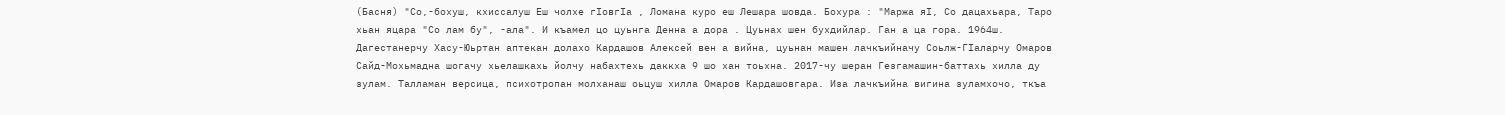(Басня) "Со,-бохуш, кхиссалуш Еш чолхе гIовгIа , Ломана куро еш Лешара шовда. Бохура : "Маржа яI, Со дацахьара, Таро хьан яцара "Со лам бу", -ала". И къамел цо цуьнга Денна а дора . Цуьнах шен бухдийлар. Ган а ца гора. 1964ш.
Дагестанерчу Хасу-Юьртан аптекан долахо Кардашов Алексей вен а вийна, цуьнан машен лачкъийначу Соьлж-ГIаларчу Омаров Сайд-Мохьмадна шогачу хьелашкахь йолчу набахтехь даккха 9 шо хан тоьхна. 2017-чу шеран Гезгамашин-баттахь хилла ду зулам. Талламан версица, психотропан молханаш оьцуш хилла Омаров Кардашовгара. Иза лачкъийна вигина зуламхочо, ткъа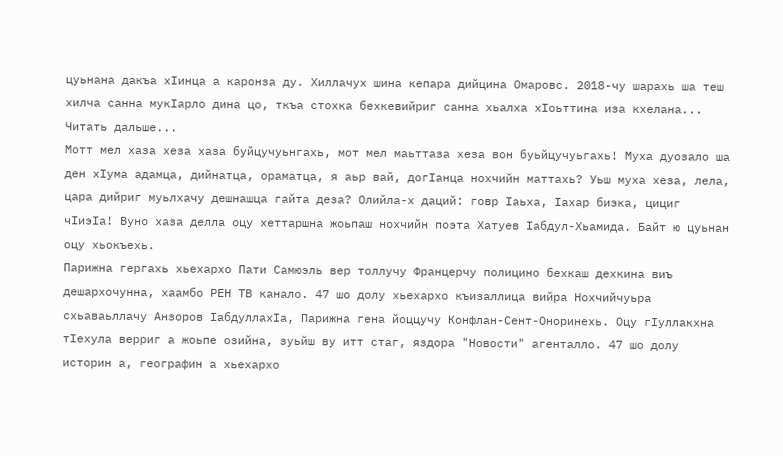цуьнана дакъа хIинца а каронза ду. Хиллачух шина кепара дийцина Омаровс. 2018-чу шарахь ша теш хилча санна мукIарло дина цо, ткъа стохка бехкевийриг санна хьалха хIоьттина иза кхелана... Читать дальше...
Мотт мел хаза хеза хаза буйцучуьнгахь, мот мел маьттаза хеза вон буьйцучуьгахь! Муха дуозало ша ден хIума адамца, дийнатца, ораматца, я аьр вай, догIанца нохчийн маттахь? Уьш муха хеза, лела, цара дийриг муьлхачу дешнашца гайта деза? Олийла-х даций: говр Iаьха, Iахар биэка, цициг чIиэIа! Вуно хаза делла оцу хеттаршна жоьпаш нохчийн поэта Хатуев Iабдул-Хьамида. Байт ю цуьнан оцу хьокъехь.
Парижна гергахь хьехархо Пати Самюэль вер толлучу Францерчу полицино бехкаш дехкина виъ дешархочунна, хаамбо РЕН ТВ канало. 47 шо долу хьехархо къизаллица вийра Нохчийчуьра схьаваьллачу Анзоров IабдуллахIа, Парижна гена йоццучу Конфлан-Сент-Оноринехь. Оцу гIуллакхна тIехула верриг а жоьпе озийна, зуьйш ву итт стаг, яздора "Новости" агенталло. 47 шо долу историн а, географин а хьехархо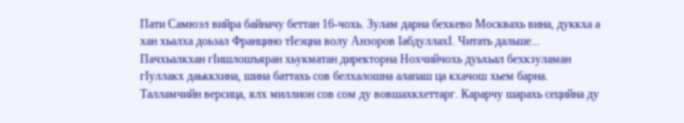Пати Самюэл вийра байначу беттан 16-чохь. Зулам дарна бехкево Москвахь вина, дуккха а хан хьалха доьзал Францино тIеэцна волу Анзоров IабдуллахI. Читать дальше...
Пачхьалкхан гIишлошъяран хьукматан директорна Нохчийчохь дуьхьал бехкзуламан гIуллакх даьккхина, шина баттахь сов белхалошна алапаш ца кхачош хьем барна. Талламчийн версица, ялх миллион сов сом ду вовшахкхеттарг. Карарчу шарахь сецийна ду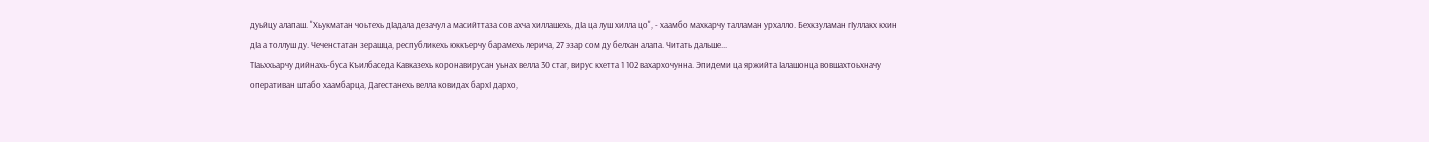дуьйцу алапаш. "Хьукматан чоьтехь дIадала дезачул а масийттаза сов ахча хиллашехь, дIа ца луш хилла цо", - хаамбо махкарчу талламан урхалло. Бехкзуламан гIуллакх кхин дIа а толлуш ду. Чеченстатан зерашца, республикехь юккъерчу барамехь лерича, 27 эзар сом ду белхан алапа. Читать дальше...
ТIаьххьарчу дийнахь-буса Къилбаседа Кавказехь коронавирусан уьнах велла 30 стаг, вирус кхетта 1 102 вахархочунна. Эпидеми ца яржийта Iалашонца вовшахтоьхначу оперативан штабо хаамбарца, Дагестанехь велла ковидах бархI дархо,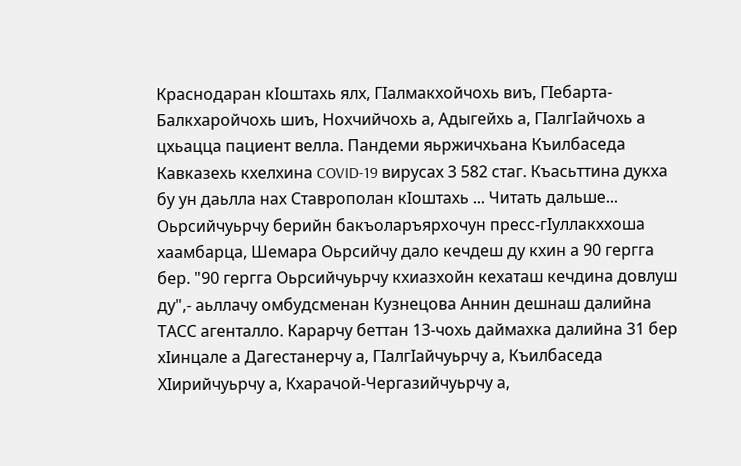Краснодаран кIоштахь ялх, ГIалмакхойчохь виъ, ГIебарта-Балкхаройчохь шиъ, Нохчийчохь а, Адыгейхь а, ГIалгIайчохь а цхьацца пациент велла. Пандеми яьржичхьана Къилбаседа Кавказехь кхелхина COVID-19 вирусах 3 582 стаг. Къасьттина дукха бу ун даьлла нах Ставрополан кIоштахь ... Читать дальше...
Оьрсийчуьрчу берийн бакъоларъярхочун пресс-гIуллакххоша хаамбарца, Шемара Оьрсийчу дало кечдеш ду кхин а 90 гергга бер. "90 гергга Оьрсийчуьрчу кхиазхойн кехаташ кечдина довлуш ду",- аьллачу омбудсменан Кузнецова Аннин дешнаш далийна ТАСС агенталло. Карарчу беттан 13-чохь даймахка далийна 31 бер хIинцале а Дагестанерчу а, ГIалгIайчуьрчу а, Къилбаседа ХIирийчуьрчу а, Кхарачой-Чергазийчуьрчу а,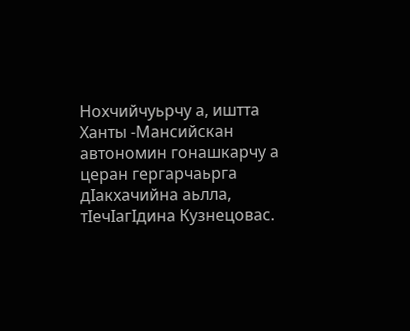Нохчийчуьрчу а, иштта Ханты -Мансийскан автономин гонашкарчу а церан гергарчаьрга дIакхачийна аьлла, тIечIагIдина Кузнецовас.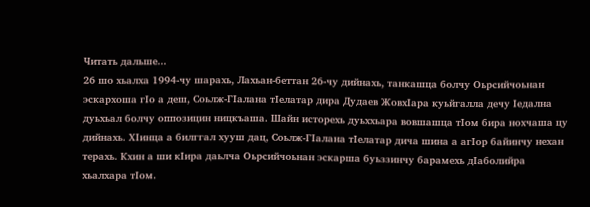Читать дальше...
26 шо хьалха 1994-чу шарахь, Лахьан-беттан 26-чу дийнахь, танкашца болчу Оьрсийчоьнан эскархоша гIо а деш, Соьлж-ГIалана тIелатар дира Дудаев ЖовхIара куьйгалла дечу Iедална дуьхьал болчу оппозицин ницкъаша. Шайн исторехь дуьххьара вовшашца тIом бира нохчаша цу дийнахь. ХIинца а билггал хууш дац, Соьлж-ГIалана тIелатар дича шина а агIор байинчу нехан терахь. Кхин а ши кIира даьлча Оьрсийчоьнан эскарша буьззинчу барамехь дIаболийра хьалхара тIом.